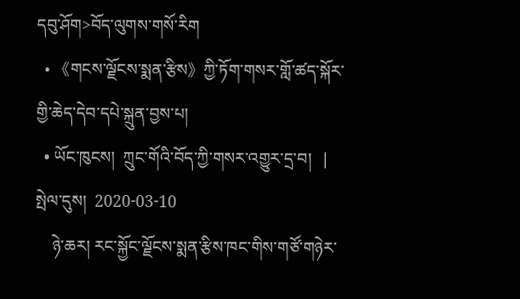དབུ་ཤོག>བོད་ལུགས་གསོ་རིག
  • 《གངས་ལྗོངས་སྨན་རྩིས》ཀྱི་ཏོག་གསར་གློ་ཚད་སྐོར་གྱི་ཆེད་དེབ་དཔེ་སྐྲུན་བྱས་པ།
  • ཡོང་ཁུངས།  ཀྲུང་གོའི་བོད་ཀྱི་གསར་འགྱུར་དྲ་བ།   |     སྤེལ་དུས།  2020-03-10
    ཉེ་ཆར། རང་སྐྱོང་ལྗོངས་སྨན་རྩིས་ཁང་གིས་གཙོ་གཉེར་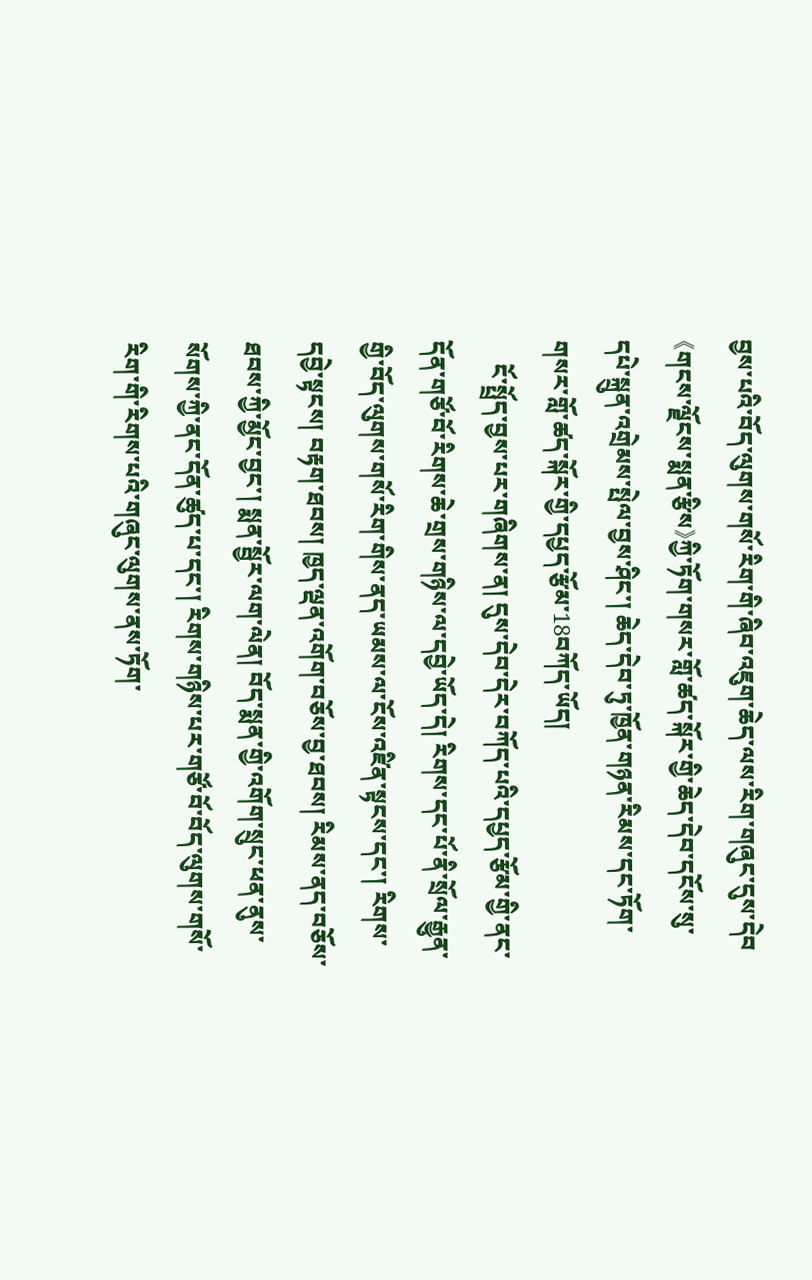བྱས་པའི་བོད་ལུགས་གསོ་རིག་གི་ཞིབ་འཇུག་ཆེད་ལས་རིག་གཞུང་དུས་དེབ《གངས་ལྗོངས་སྨན་རྩིས》ཀྱི་ཏོག་གསར་གློ་ཚད་སྐོར་གྱི་ཆེད་དེབ་དངོས་སུ་དཔེ་སྐྲུན་འགྲེམས་སྤེལ་བྱས་ཤིང་། ཆེད་དེབ་ཏུ་ཁྱོན་གཉན་རིམས་དང་ཏོག་གསར་གློ་ཚད་སྐོར་གྱི་དཔྱད་རྩོམ་18བཀོད་ཡོད།
    ངོ་སྤྲོད་བྱས་པར་གཞིགས་ན། དུས་དེབ་དེར་བཀོད་པའི་དཔྱད་རྩོམ་གྱི་ནང་དོན་གཙོ་བོ་རིགས་ཆེ་གྲས་གཉིས་ལ་དབྱེ་ཡོད་དེ། རིགས་དང་པོ་ནི་སྲོལ་རྒྱུན་གྱི་བོད་ལུགས་གསོ་རིག་གིས་ནད་ཡམས་ལ་ངོས་འཛིན་སྟངས་དང་། རིགས་དབྱེ་སྟངས། བརྟག་ཐབས། ཁྱད་ལྡན་འགོག་བཅོས་བྱ་ཐབས། རིམས་ནད་བཅོས་ཐབས་ཀྱི་མྱོང་བྱང་། སྨན་སྦྱོར་ལག་ལེན། བོད་སྨན་གྱི་འགོག་སྲུང་ཕན་ནུས་སོགས་ཀྱི་ནང་དོན་ཚུད་པ་དང་། རིགས་གཉིས་པར་གཙོ་བོ་བོད་ལུགས་གསོ་རིག་གི་རིགས་པའི་གཞུང་ལུགས་ནས་ཏོག་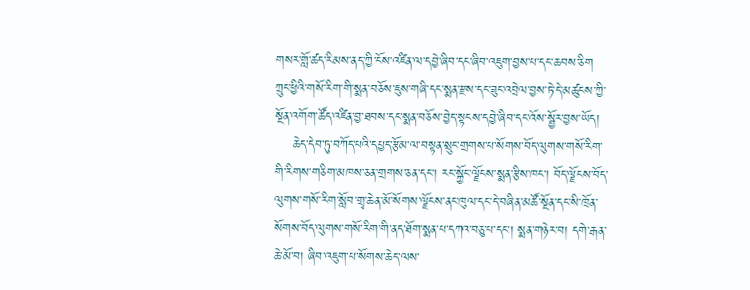གསར་གློ་ཚད་རིམས་ནད་ཀྱི་ངོས་འཛིན་ལ་དབྱེ་ཞིབ་དང་ཞིབ་འཇུག་བྱས་པ་དང་ཆབས་ཅིག ཀྲུང་ཕྱིའི་གསོ་རིག་གི་སྨན་བཅོས་ཇུས་གཞི་དང་སྨན་རྫས་དང་ཟུང་འབྲེལ་བྱས་ཏེ་དེ་མཚུངས་ཀྱི་སྔོན་འགོག་ཚོད་འཛིན་བྱ་ཐབས་དང་སྨན་བཅོས་བྱེད་སྟངས་དབྱེ་ཞིབ་དང་འོས་སྦྱོར་བྱས་ཡོད།
    ཆེད་དེབ་ཏུ་བཀོད་པའི་དཔྱད་རྩོམ་ལ་བསྟན་སྲུང་གྲགས་པ་སོགས་བོད་ལུགས་གསོ་རིག་གི་རིགས་གཅིག་མཁས་ཅན་གྲགས་ཅན་དང་། རང་སྐྱོང་ལྗོངས་སྨན་རྩིས་ཁང་། བོད་ལྗོངས་བོད་ལུགས་གསོ་རིག་སློབ་གྲྭ་ཆེན་མོ་སོགས་ལྗོངས་ནང་ཁུལ་དང་དེ་བཞིན་མཚོ་སྔོན་དང་སི་ཁྲོན་སོགས་བོད་ལུགས་གསོ་རིག་གི་ནད་ཐོག་སྨན་པ་དཀའ་བཅུ་པ་དང་། སྨན་གཉེར་བ། དགེ་རྒན་ཆེ་མོ་བ། ཞིབ་འཇུག་པ་སོགས་ཆེད་ལས་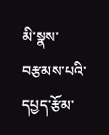མི་སྣས་བརྩམས་པའི་དཔྱད་རྩོམ་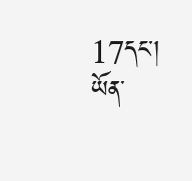17དང་། ཡོན་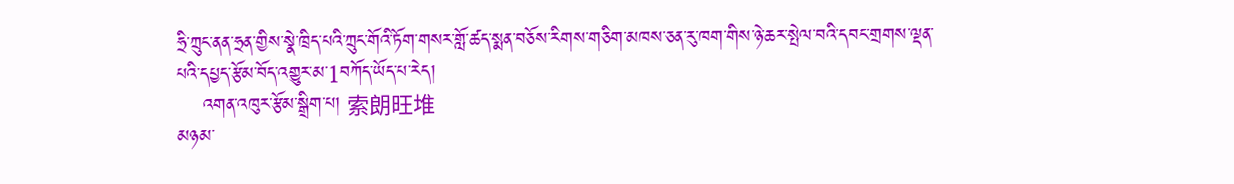ཧྲི་ཀྲུང་ནན་ཧྲན་གྱིས་སྣེ་ཁྲིད་པའི་ཀྲུང་གོའི་ཏོག་གསར་གློ་ཚད་སྨན་བཅོས་རིགས་གཅིག་མཁས་ཅན་རུ་ཁག་གིས་ཉེ་ཆར་སྤེལ་བའི་དབང་གྲགས་ལྡན་པའི་དཔྱད་རྩོམ་བོད་འགྱུར་མ་1བཀོད་ཡོད་པ་རེད།
    འགན་འཁུར་རྩོམ་སྒྲིག་པ། 索朗旺堆
མཉམ་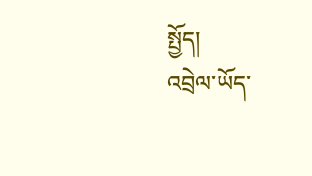སྤྱོད།
འབྲེལ་ཡོད་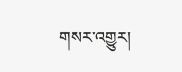གསར་འགྱུར།